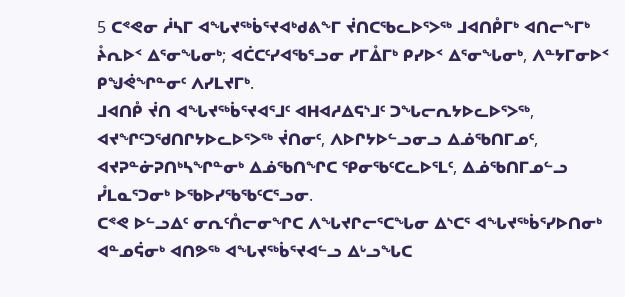5 ᑕᕝᕙᓂ ᓲᓴᒥ ᐊᖓᔪᖅᑳᕐᔪᐊᒃᑯᕕᖕᒥ ᔫᑎᑕᖃᓚᐅᕐᐳᖅ ᒧᐊᑎᑬᒥᒃ ᐊᑎᓕᖕᒥᒃ ᔧᕆᐅᑉ ᐃᕐᓂᖓᓂᒃ; ᐊᑖᑕᑦᓯᐊᖃᕐᓗᓂ ᓯᒥᐂᒥᒃ ᑭᓯᐅᑉ ᐃᕐᓂᖓᓂᒃ, ᐱᓐᔭᒥᓂᐅᑉ ᑭᖑᕚᖏᓐᓂᑦ ᐱᓯᒪᔪᒥᒃ.
ᒧᐊᑎᑬ ᔫᑎ ᐊᖓᔪᖅᑳᕐᔪᐊᕐᒧᑦ ᐊᕼᐊᓱᐃᕋᔅᒧᑦ ᑐᖓᓕᕆᔭᐅᓚᐅᕐᐳᖅ, ᐊᔪᖏᑦᑐᖁᑎᒋᔭᐅᓚᐅᕐᐳᖅ ᔫᑎᓂᑦ, ᐱᐅᒋᔭᐅᓪᓗᓂᓗ ᐃᓅᖃᑎᒥᓄᑦ, ᐊᔪᕈᓐᓃᕈᑎᒃᓴᖏᓐᓂᒃ ᐃᓅᖃᑎᖏᑕ ᕿᓂᖃᑦᑕᓚᐅᕐᒪᑦ, ᐃᓅᖃᑎᒥᓄᓪᓗ ᓮᒪᓇᕐᑐᓂᒃ ᐅᖃᐅᓯᖃᖃᑦᑕᕐᓗᓂ.
ᑕᕝᕙ ᐅᓪᓗᐃᑦ ᓂᕆᑦᑍᓕᓂᖏᑕ ᐱᖓᔪᒋᓕᕐᑕᖓᓂ ᐃᔅᑕᕐ ᐊᖓᔪᖅᑳᕐᓯᐅᑎᓂᒃ ᐊᓐᓄᕌᓂᒃ ᐊᑎᕗᖅ ᐊᖓᔪᖅᑳᕐᔪᐊᓪᓗ ᐃᒡᓗᖓᑕ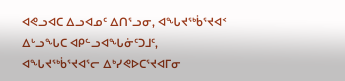ᐊᕙᓗᐊᑕ ᐃᓗᐊᓄᑦ ᐃᑎᕐᓗᓂ, ᐊᖓᔪᖅᑳᕐᔪᐊᑉ ᐃᒡᓗᖓᑕ ᐊᑭᓪᓗᐊᖓᓃᑦᑐᒧᑦ, ᐊᖓᔪᖅᑳᕐᔪᐊᕐᓕ ᐃᒃᓯᕙᐅᑕᕐᔪᐊᒥᓂ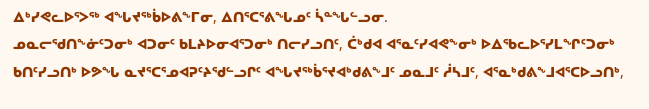ᐃᒃᓯᕙᓚᐅᕐᐳᖅ ᐊᖓᔪᖅᑳᐅᕕᖕᒥᓂ, ᐃᑎᕐᑕᕐᕕᖓᓄᑦ ᓵᓐᖓᓪᓗᓂ.
ᓄᓇᓕᖁᑎᖕᓃᑦᑐᓂᒃ ᐊᑐᓂᑦ ᑲᒪᔨᐅᓂᐊᕐᑐᓂᒃ ᑎᓕᓯᓗᑎᑦ, ᑖᒃᑯᐊ ᐊᕐᓇᑦᓯᐊᕙᖕᓂᒃ ᐅᐃᖃᓚᐅᕐᓯᒪᖏᑦᑐᓂᒃ ᑲᑎᑦᓯᓗᑎᒃ ᐅᕗᖓ ᓇᔪᕐᑕᕐᓄᐊᕈᑦᔨᖁᓪᓗᒋᑦ ᐊᖓᔪᖅᑳᕐᔪᐊᒃᑯᕕᖕᒧᑦ ᓄᓇᒧᑦ ᓲᓴᒧᑦ, ᐊᕐᓇᒃᑯᕕᖕᒧᐊᕐᑕᐅᓗᑎᒃ,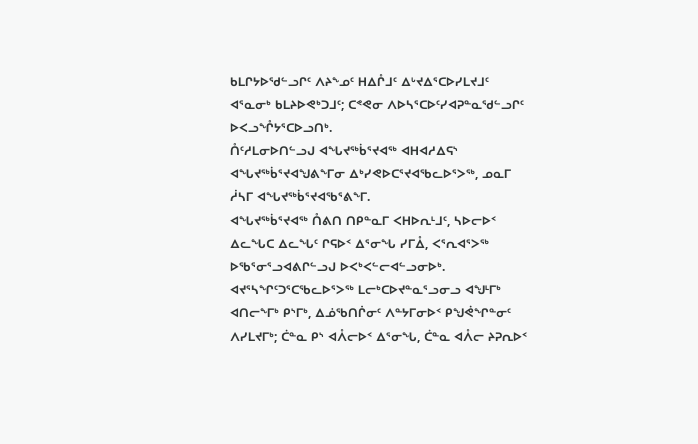ᑲᒪᒋᔭᐅᖁᓪᓗᒋᑦ ᐱᔨᖕᓄᑦ ᕼᐃᒊᒧᑦ ᐃᒡᔪᐃᕐᑕᐅᓯᒪᔪᒧᑦ ᐊᕐᓇᓂᒃ ᑲᒪᔨᐅᕙᒃᑐᒧᑦ; ᑕᕝᕙᓂ ᐱᐅᓴᕐᑕᐅᑦᓯᐊᕈᓐᓇᖁᓪᓗᒋᑦ ᐅᐸᓗᖎᔭᕐᑕᐅᓗᑎᒃ.
ᑍᑦᓱᒪᓂᐅᑎᓪᓗᒍ ᐊᖓᔪᖅᑳᕐᔪᐊᖅ ᐊᕼᐊᓱᐃᕋᔅ ᐊᖓᔪᖅᑳᕐᔪᐊᖑᕕᖕᒥᓂ ᐃᒃᓯᕙᐅᑕᕐᔪᐊᖃᓚᐅᕐᐳᖅ, ᓄᓇᒥ ᓲᓴᒥ ᐊᖓᔪᖅᑳᕐᔪᐊᖃᕐᕕᖕᒥ.
ᐊᖓᔪᖅᑳᕐᔪᐊᖅ ᑍᕕᑎ ᑎᑭᓐᓇᒥ ᐸᕼᐅᕆᒻᒧᑦ, ᓴᐅᓕᐅᑉ ᐃᓚᖓᑕ ᐃᓚᖓᑦ ᒋᕋᐅᑉ ᐃᕐᓂᖓ ᓯᒥᐂ, ᐸᕐᕆᐊᕐᐳᖅ ᐅᖃᕐᓂᕐᓗᐊᕕᒋᓪᓗᒍ ᐅᐸᒃᐸᓪᓕᐊᓪᓗᓂᐅᒃ.
ᐊᔪᕐᓴᖏᑦᑐᕐᑕᖃᓚᐅᕐᐳᖅ ᒪᓕᒃᑕᐅᔪᓐᓇᕐᓗᓂᓗ ᐊᖑᒻᒥᒃ ᐊᑎᓕᖕᒥᒃ ᑭᔅᒥᒃ, ᐃᓅᖃᑎᒌᓂᑦ ᐱᓐᔭᒥᓂᐅᑉ ᑭᖑᕚᖏᓐᓂᑦ ᐱᓯᒪᔪᒥᒃ; ᑖᓐᓇ ᑭᔅ ᐊᐰᓕᐅᑉ ᐃᕐᓂᖓ, ᑖᓐᓇ ᐊᐰᓕ ᔨᕈᕆᐅᑉ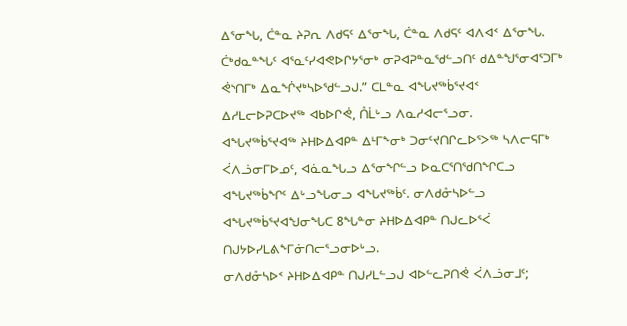ᐃᕐᓂᖓ, ᑖᓐᓇ ᔨᕈᕆ ᐱᑯᕋᑦ ᐃᕐᓂᖓ, ᑖᓐᓇ ᐱᑯᕋᑦ ᐊᐱᐊᑉ ᐃᕐᓂᖓ.
ᑖᒃᑯᓇᓐᖓᑦ ᐊᕐᓇᑦᓯᐊᕙᐅᒋᔭᕐᓂᒃ ᓂᕈᐊᕈᓐᓇᖁᓪᓗᑎᑦ ᑯᐃᓐᖑᕐᓂᐊᕐᑐᒥᒃ ᕚᔅᑎᒥᒃ ᐃᓇᖐᔪᒃᓴᐅᖁᓪᓗᒍ.” ᑕᒪᓐᓇ ᐊᖓᔪᖅᑳᕐᔪᐊᑉ ᐃᓱᒪᓕᐅᕈᑕᐅᔪᖅ ᐊᑲᐅᒋᕚ, ᑍᒫᒡᓗ ᐱᓇᓱᐊᓕᕐᓗᓂ.
ᐊᖓᔪᖅᑳᕐᔪᐊᖅ ᔨᕼᐅᐃᐊᑭᓐ ᐃᒻᒥᖕᓂᒃ ᑐᓂᑦᔪᑎᒋᓚᐅᕐᐳᖅ ᓴᐱᓕᕋᒥᒃ ᐹᐱᓘᓂᒥᐅᓄᑦ, ᐊᓈᓇᖓᓗ ᐃᕐᓂᖏᓪᓗ ᐅᓇᑕᕐᑎᖁᑎᖏᑕᓗ ᐊᖓᔪᖅᑳᖏᑦ ᐃᒡᓗᖓᓂᓗ ᐊᖓᔪᖅᑳᑦ. ᓂᐱᑯᓁᓴᐅᓪᓗ ᐊᖓᔪᖅᑳᕐᔪᐊᖑᓂᖓᑕ 8ᖓᓐᓂ ᔨᕼᐅᐃᐊᑭᓐ ᑎᒍᓚᐅᕐᐹ ᑎᒍᔭᐅᓯᒪᕕᖕᒥᓃᑎᓕᕐᓗᓂᐅᒡᓗ.
ᓂᐱᑯᓁᓴᐅᑉ ᔨᕼᐅᐃᐊᑭᓐ ᑎᒍᓯᒪᓪᓗᒍ ᐊᐅᓪᓚᕈᑎᕚ ᐹᐱᓘᓂᒧᑦ;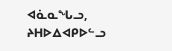ᐊᓈᓇᖓᓗ, ᔨᕼᐅᐃᐊᑭᐅᓪᓗ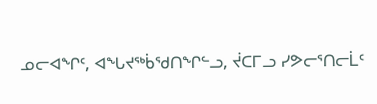ᓄᓕᐊᖏᑦ, ᐊᖓᔪᖅᑳᖁᑎᖏᓪᓗ, ᔫᑕᒥᓗ ᓯᕗᓕᕐᑎᓕᒫᑦ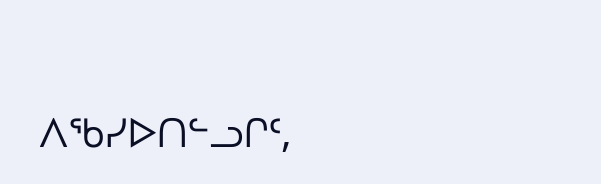ᐱᖃᓯᐅᑎᓪᓗᒋᑦ,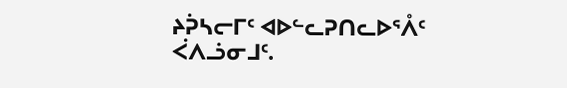ᔨᕉᓴᓕᒥᑦ ᐊᐅᓪᓚᕈᑎᓚᐅᕐᐰᑦ ᐹᐱᓘᓂᒧᑦ.